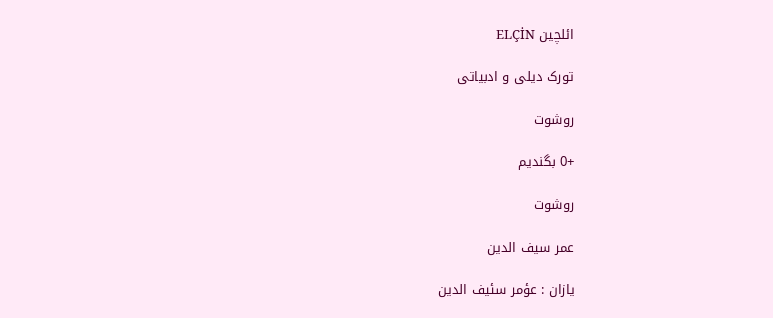ائلچین ELÇİN

تورک دیلی و ادبیاتی

روشوت

+0 بگندیم

روشوت

عمر سیف الدین

یازان : عؤمر سئیف الدین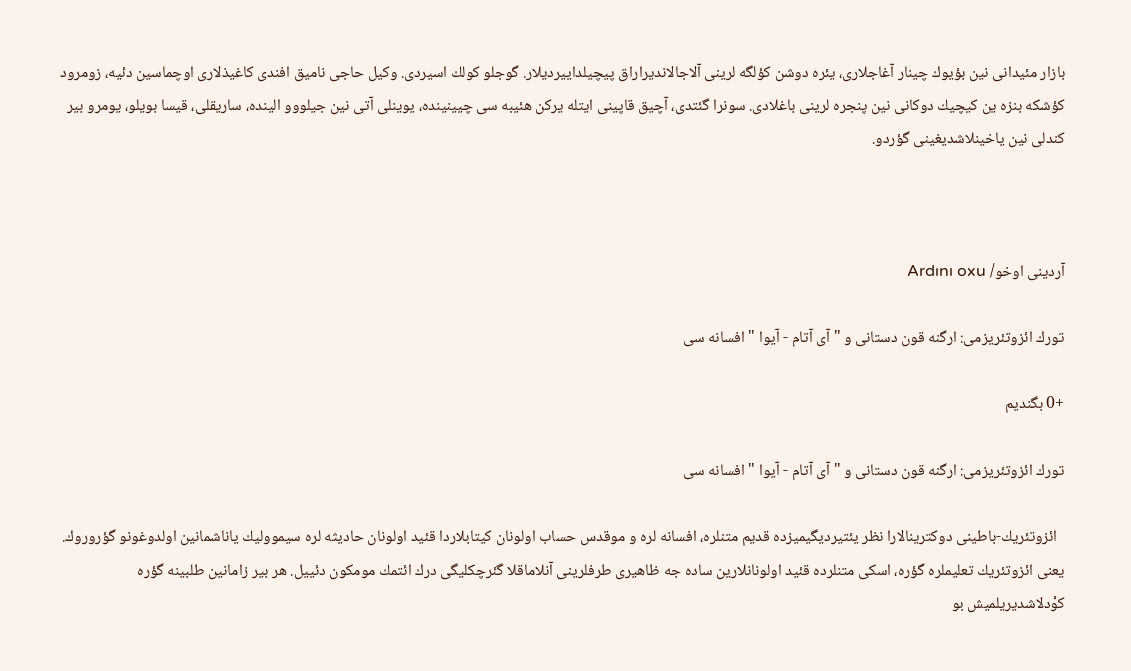بازار مئیدانی نین بؤیوك چینار آغاجلاری، یئره دوشن كؤلگه لرینی آلاجالاندیراراق پیچیلداییردیلار. گوجلو كولك اسیردی. وكیل حاجی نامیق افندی كاغیذلاری اوچماسین دئیه، زومرود كؤشكه بنزه ین كیچیك دوكانی نین پنجره لرینی باغلادی. سونرا گئتدی، آچیق قاپینی ایتله یركن هئیبه سی چیینینده، یوینلی آتی نین جیلووو الینده، ساریقلی، قیسا بویلو، یومرو بیر كندلی نین یاخینلاشدیغینی گؤردو.



آردینی اوخو/ Ardını oxu

تورك ائزوتئریزمی: ارگنه قون دستانی و " آی آتام - آیوا " افسانه سی

+0 بگندیم

تورك ائزوتئریزمی: ارگنه قون دستانی و " آی آتام - آیوا " افسانه سی

  ائزوتئریك-باطینی دوكترینالارا نظر یئتیردیگیمیزده قدیم متنلره، افسانه لره و موقدس حساب اولونان كیتابلاردا قئید اولونان حادیثه لره سیموولیك یاناشمانین اولدوغونو گؤروروك. یعنی ائزوتئریك تعلیملره گؤره، اسكی متنلرده قئید اولونانلارین ساده جه ظاهیری طرفلرینی آنلاماقلا گئرچكلیگی درك ائتمك مومكون دئییل. هر بیر زامانین طلبینه گؤره كوْدلاشدیریلمیش بو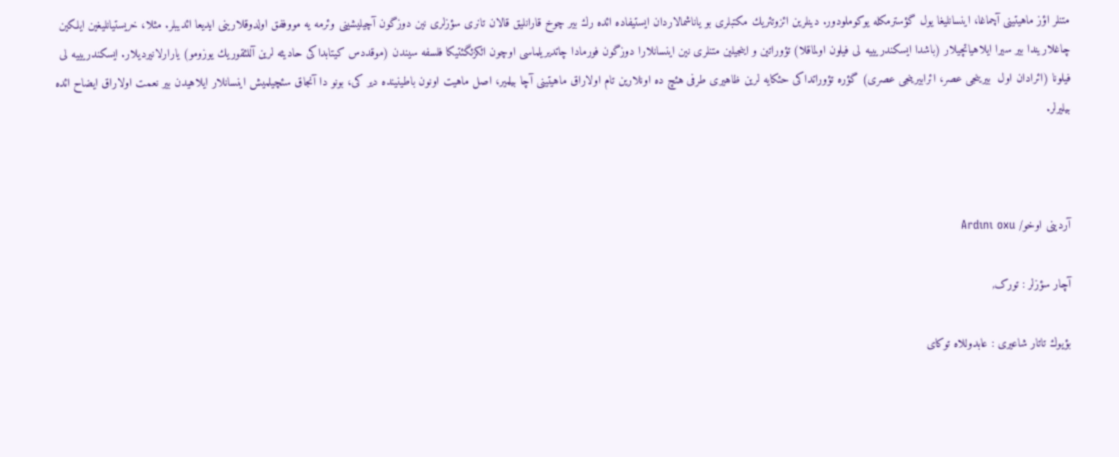متنلر اؤز ماهیتینی آچماغا، اینسانلیغا یول گؤسترمكله یوكوملودور. دینلرین ائزوتئریك مكتبلری بو یاناشمالاردان ایستیفاده ائده رك بیر چوخ قارانلیق قالان تانری سؤزلری نین دوزگون آچیلیشینی وئرمه یه مووففق اولدوقلارینی ایدیعا ائدیبلر. مثلا، خریستیانلیغین ایلكین چاغلاریندا بیر سیرا ایلاهیاتچیلار (باشدا ایسكندریییه لی فیلون اولماقلا) تؤوراتین و اینجیلین متنلری نین اینسانلارا دوزگون فورمادا چاتدیریلماسی اوچون ائكزئگئتیكا فلسفه سیندن (موقددس كیتابداكی حادیثه لرین آللئقوریك یوزومو) یارارلانیردیلار. ایسكندریییه لی فیلونا (ائرادان اول  بیرینجی عصر، ائرابیرینجی عصری) گؤره تؤوراتداكی حئكایه لرین ظاهیری طرفی هئچ ده اونلارین تام اولاراق ماهیتینی آچا بیلمیر، اصل ماهیت اونون باطینینده دیر كی، بونو دا آنجاق سئچیلمیش اینسانلار ایلاهیدن بیر نعمت اولاراق ایضاح ائده بیلیرلر.



آردینی اوخو/ Ardını oxu

آچار سؤزلر : تورک,

بؤیوك تاتار شاعیری : عابدوللاه توكای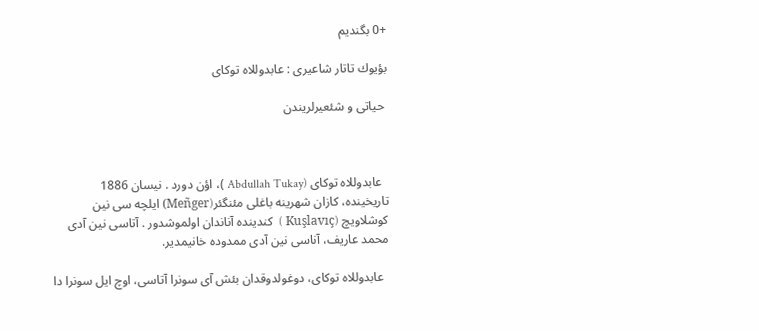+0 بگندیم

بؤیوك تاتار شاعیری : عابدوللاه توكای

 حیاتی و شئعیرلریندن



  عابدوللاه توكای (Abdullah Tukay )، اؤن دورد . نیسان 1886 تاریخینده، كازان شهرینه باغلی مئنگئر(Meñger) ایلچه سی نین كوشلاویچ (Kuşlavıç )  كندینده آناندان اولموشدور . آتاسی نین آدی محمد عاریف، آناسی نین آدی ممدوده خانیمدیر.

  عابدوللاه توكای، دوغولدوقدان بئش آی سونرا آتاسی، اوچ ایل سونرا دا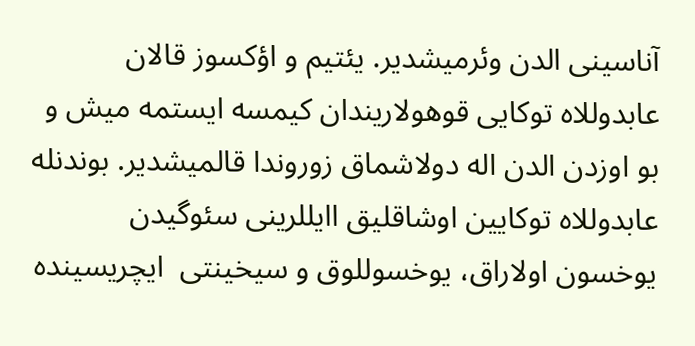آناسینی الدن وئرمیشدیر. یئتیم و اؤكسوز قالان عابدوللاه توكایی قوهولاریندان كیمسه ایستمه میش و بو اوزدن الدن اله دولاشماق زوروندا قالمیشدیر. بوندنله عابدوللاه توكایین اوشاقلیق اایللرینی سئوگیدن یوخسون اولاراق، یوخسوللوق و سیخینتی  ایچریسینده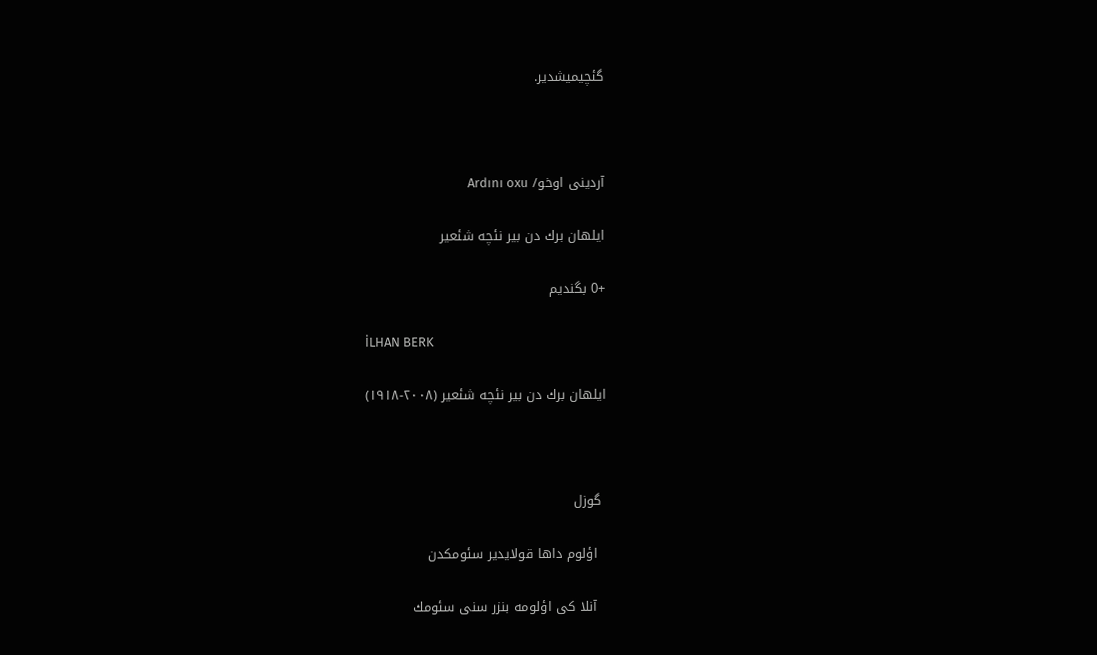گئچیمیشدیر.



آردینی اوخو/ Ardını oxu

ایلهان برك دن بیر نئچه شئعیر

+0 بگندیم

İLHAN BERK

ایلهان برك دن بیر نئچه شئعیر (۲۰۰۸-۱۹۱۸)



 گوزل

  اؤلوم داها قولایدیر سئومكدن

  آنلا كی اؤلومه بنزر سنی سئومك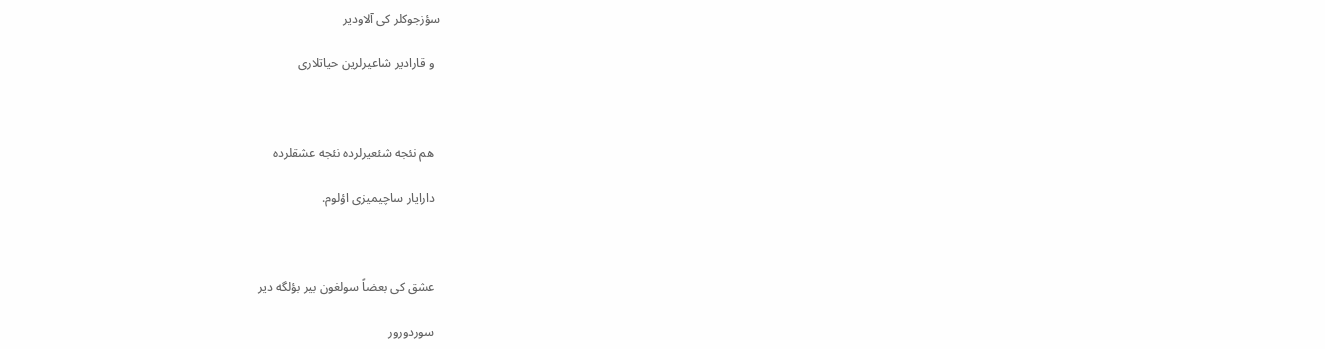سؤزجوكلر كی آلاودیر

  و قارادیر شاعیرلرین حیاتلاری



  هم نئجه شئعیرلرده نئجه عشقلرده

  دارایار ساچیمیزی اؤلوم.



  عشق كی بعضاً سولغون بیر بؤلگه دیر

  سوردورور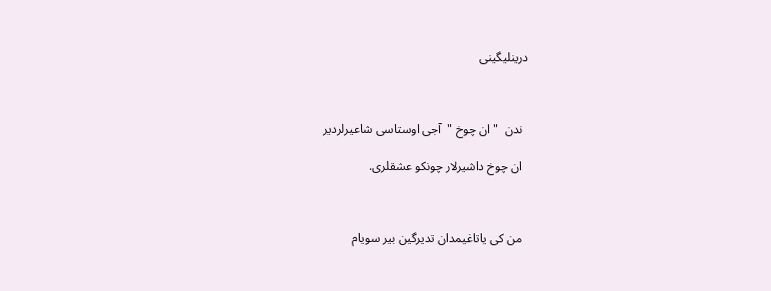درینلیگینی



  ندن  " ان چوخ "  آجی اوستاسی شاعیرلردیر

  ان چوخ داشیرلار چونكو عشقلری.



  من كی یاتاغیمدان تدیرگین بیر سویام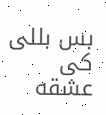بس بللی كی عشقه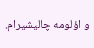و اؤلومه چالیشیرام.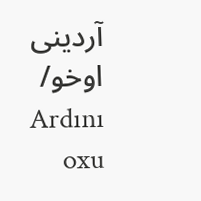آردینی اوخو/ Ardını oxu